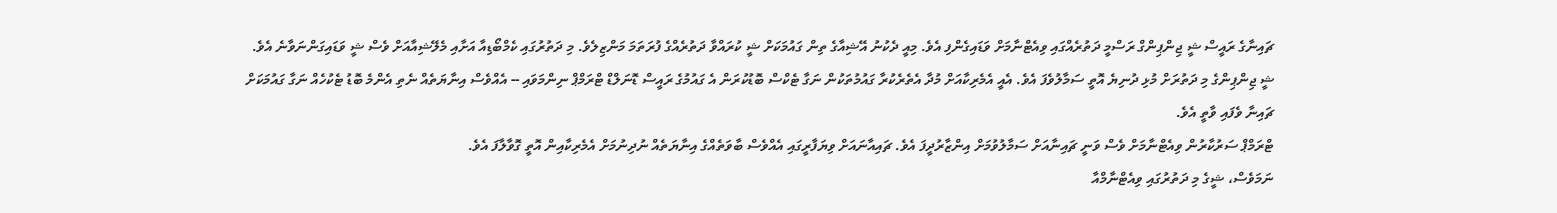ޗައިނާގެ ރައީސް ޝީ ޖިންޕިންގް ރަސްމީ ދަތުރެއްގައި ވިއެޓްނާމަށް ވަޑައިގެންފި އެވެ. މިއީ ދެކުނު އޭޝިއާގެ ތިން ގައުމަކަށް ޝީ ކުރައްވާ ދަތުރެއްގެ ފުރަތަމަ މަންޒިލެވެ. މި ދަތުރުގައި ކެމްބޯޑިއާ އަށާއި މެލޭޝިއާއަށް ވެސް ޝީ ވަޑައިގަންނަވާނެ އެވެ.
ޝީ ޖިންޕިންގެ މި ދަތުރަށް މުޅި ދުނިޔެ އޮތީ ސަމާލުވެފަ އެވެ. އެއީ އެމެރިކާއަށް މުދާ އެތެރެކުރާ ގައުމުތަކުން ނަގާ ޓެކްސް ބޮޑުކުރަން އެ ގައުމުގެ ރައީސް ޑޮނަލްޑް ޓްރަމްޕް ނިންމަވައި -- އެއްވެސް އިނާޔަތެއް ނެތި އެންމެ ބޮޑު ޓެކުހެއް ނަގާ ގައުމަކަށް ޗައިނާ ވެފައި ވާތީ އެވެ.
ޓްރަމްޕް ސަރުކާރުން ވިއެޓްނާމަށް ވެސް ވަނީ ޗައިނާއަށް ސަމާލުވުމަށް އިންޒާރުދީފަ އެވެ. ޗައިއާނައަށް ވިޔަފާރީގައި އެއްވެސް ބާވަތެއްގެ އިނާޔަތެއް ނުދިނުމަށް އެމެރިކާއިން އޮތީ ގޮވާލާފަ އެވެ.
ނަމަވެސް، ޝީގެ މި ދަތުރުގައި ވިއެޓްނާމްއާ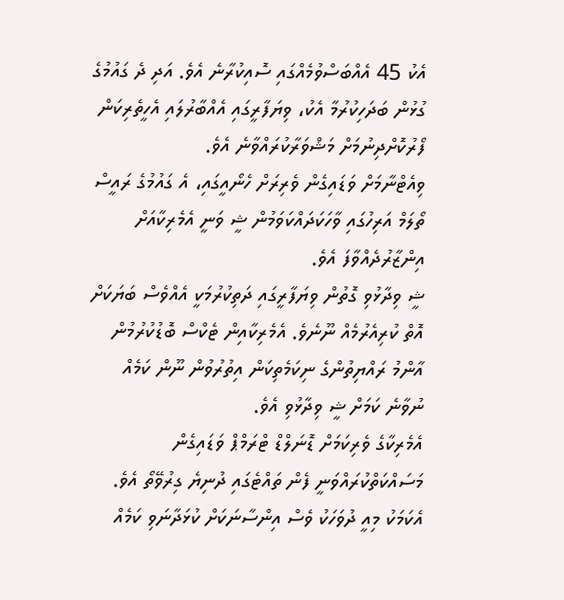އެކު 45 އެއްބަސްވުމެއްގައި ސޮއިކުރާނެ އެވެ. އަދި ދެ ގައުމުގެ ގުޅުން ބަދަހިކުރުމާ އެކު، ވިޔަފާރީގައި އެއްބާރުލައި އެހީތެރިކަން ފޯރުކޮށްދިނުމަށް މަޝްވަރާކުރައްވާނެ އެވެ.
ވިއެޓްނާމަށް ވަޑައިގެން ވެރިރަށް ހެނޯއީގައި، އެ ގައުމުގެ ރައީސް ތޯލަމް އަރިހުގައި ވާހަކަދައްކަވަމުން ޝީ ވަނީ އެމެރިކާއަށް އިންޒާރުދެއްވާފަ އެވެ.
ޝީ ވިދާޅުވި ގޮތުން ވިޔަފާރީގައި ދަތިކުރުމަކީ އެއްވެސް ބަޔަކަށް އޮތް ކުރިއެރުމެއް ނޫނެވެ. އެމެރިކާއިން ޓެކްސް ބޮޑުކުރުމުން އާންމު ރައްޔިތުންގެ ނިކަމެތިކަން އިތުރުވުން ނޫން ކަމެއް ނުވާނެ ކަމަށް ޝީ ވިދާޅުވި އެވެ.
އެމެރިކާގެ ވެރިކަމަށް ޑޮނަލްޑް ޓްރަމްޕް ވަޑައިގެން މަސައްކަތްކުރައްވަނީ ފެން ތައްޓެގައި ދުނިޔެ ގިރުވޭތޯ އެވެ. އެކަމަކު މިއީ ދުވަހަކު ވެސް އިންސާނަކަށް ކުޅަދާނަވި ކަމެއް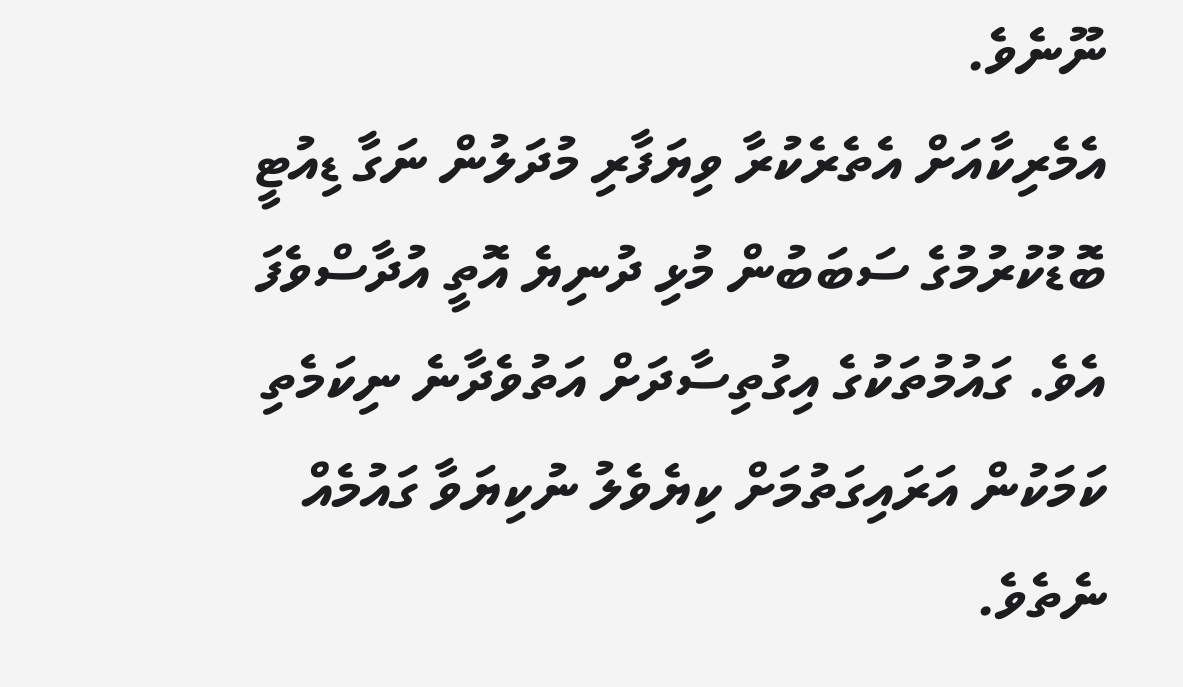ނޫނެވެ.
އެމެރިކާއަށް އެތެރެކުރާ ވިޔަފާރި މުދަލުން ނަގާ ޑިއުޓީ ބޮޑުކުރުމުގެ ސަބަބުން މުޅި ދުނިޔެ އޮތީ އުދާސްވެފަ އެވެ. ގައުމުތަކުގެ އިގުތިސާދަށް އަތުވެދާނެ ނިކަމެތި ކަމަކުން އަރައިގަތުމަށް ކިޔެވެލު ނުކިޔަވާ ގައުމެއް ނެތެވެ.